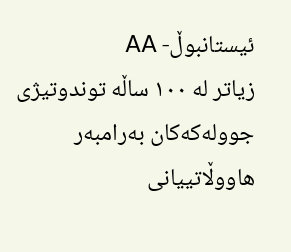ئیستانبوڵ- AA
زیاتر لە ١٠٠ ساڵە توندوتیژی جوولەکەکان بەرامبەر هاووڵاتییانی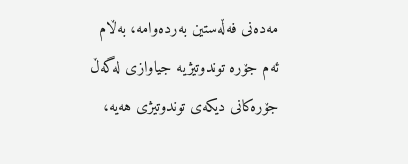مەدەنی فەڵەستین بەردەوامە، بەڵام ئەم جۆرە توندوتیژیە جیاوازی لەگەڵ جۆرەکانی دیکەی توندوتیژی هەیە،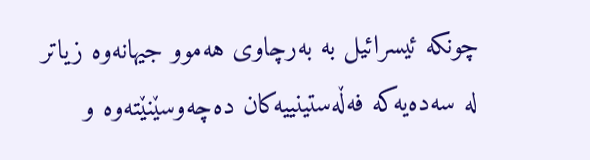چونکە ئیسرائیل بە بەرچاوی هەموو جیهانەوە زیاتر لە سەدەیەکە فەڵەستینییەکان دەچەوسێنێتەوە و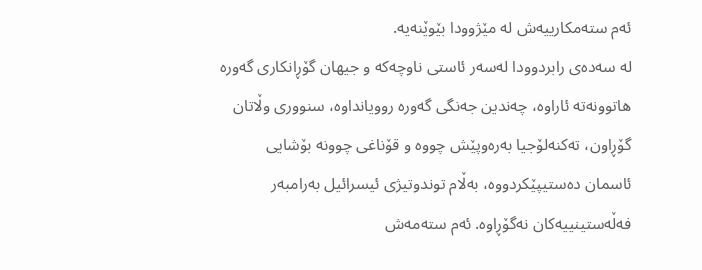ئەم ستەمکارییەش لە مێژوودا بێوێنەیە.
لە سەدەی رابردوودا لەسەر ئاستی ناوچەکە و جیهان گۆڕانکاری گەورە هاتوونەتە ئاراوە، چەندین جەنگی گەورە روویانداوە، سنووری وڵاتان گۆڕاون، تەکنەلۆجیا بەرەوپێش چووە و قۆناغی چوونە بۆشایی ئاسمان دەستیپێکردووە، بەڵام توندوتیژی ئیسرائیل بەرامبەر فەڵەستینییەکان نەگۆڕاوە. ئەم ستەمەش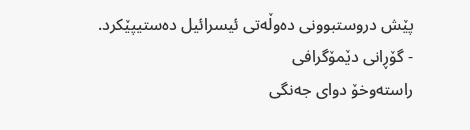پێش دروستبوونی دەوڵەتی ئیسرائیل دەستیپێکرد.
- گۆڕانی دێمۆگرافی
راستەوخۆ دوای جەنگی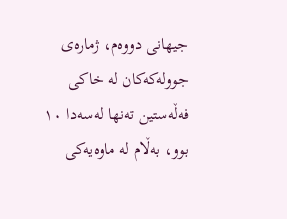جیهانی دووەم، ژمارەی جوولەکەکان لە خاکی فەڵەستین تەنها لەسەدا ١٠ بوو، بەڵام لە ماوەیەکی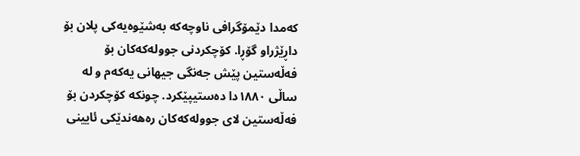کەمدا دێمۆگرافی ناوچەکە بەشێوەیەکی پلان بۆ داڕێژراو گۆڕا. کۆچکردنی جوولەکەکان بۆ فەڵەستین پێش جەنگی جیهانی یەکەم و لە ساڵی ١٨٨٠دا دەستیپێکرد. چونکە کۆچکردن بۆ فەڵەستین لای جوولەکەکان رەهەندێکی ئایینی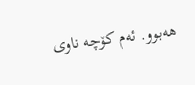هەبوو. ئەم کۆچە ناوی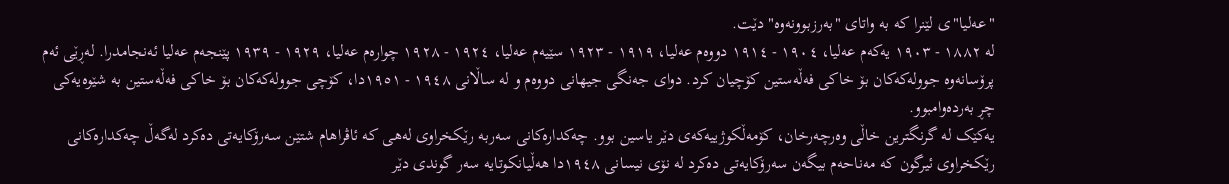"عەلیا"ی لێنرا کە بە واتای "بەرزبوونەوە" دێت.
لە ١٨٨٢ - ١٩٠٣ یەکەم عەلیا، ١٩٠٤ - ١٩١٤ دووەم عەلیا، ١٩١٩ - ١٩٢٣ سێیەم عەلیا، ١٩٢٤ - ١٩٢٨ چوارەم عەلیا، ١٩٢٩ - ١٩٣٩ پێنجەم عەلیا ئەنجامدرا. لەڕێی ئەم پرۆسانەوە جوولەکەکان بۆ خاکی فەڵەستین کۆچیان کرد. دوای جەنگی جیهانی دووەم و لە ساڵانی ١٩٤٨ - ١٩٥١دا، کۆچی جوولەکەکان بۆ خاکی فەڵەستین بە شێوەیەکی چڕ بەردەوامبوو.
یەکێک لە گرنگترین خاڵی وەرچەرخان، کۆمەڵکوژییەکەی دێر یاسین بوو. چەکدارەکانی سەربە رێکخراوی لەهی کە ئاڤراهام شتێن سەرۆکایەتی دەکرد لەگەڵ چەکدارەکانی رێکخراوی ئیرگون کە مەناحەم بیگەن سەرۆکایەتی دەکرد لە نۆی نیسانی ١٩٤٨دا هەڵیانکوتایە سەر گوندی دێر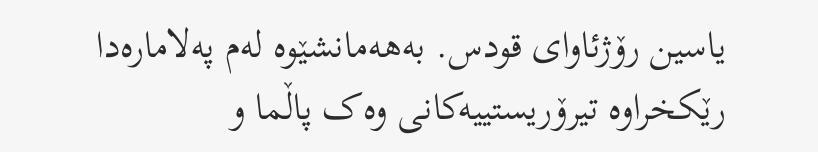یاسین رۆژئاوای قودس. بەهەمانشێوە لەم پەلامارەدا رێکخراوە تیرۆریستییەکانی وەک پاڵما و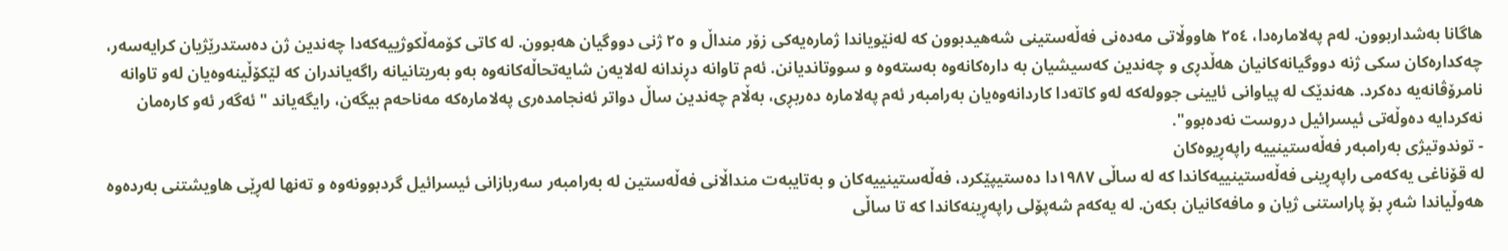هاگانا بەشداربوون. لەم پەلامارەدا، ٢٥٤ هاووڵاتی مەدەنی فەڵەستینی شەهیدبوون کە لەنێویاندا ژمارەیەکی زۆر منداڵ و ٢٥ ژنی دووگیان هەبوون. لە کاتی کۆمەڵکوژییەکەدا چەندین ژن دەستدرێژیان کرایەسەر، چەکدارەکان سکی ژنە دووگیانەکانیان هەڵدڕی و چەندین کەسیشیان بە دارەکانەوە بەستەوە و سووتاندیانن. ئەم تاوانە دڕندانە لەلایەن شایەتحاڵەکانەوە بەو بەریتانیانە راگەیاندران کە لێکۆڵینەوەیان لەو تاوانە نامرۆڤانەیە دەکرد. هەندێک لە پیاوانی ئایینی جوولەکە لەو کاتەدا کاردانەوەیان بەرامبەر ئەم پەلامارە دەربڕی، بەڵام چەندین ساڵ دواتر ئەنجامدەری پەلامارەکە مەناحەم بیگەن، رایگەیاند "ئەگەر ئەو کارەمان نەکردایە دەوڵەتی ئیسرائیل دروست نەدەبوو".
- توندوتیژی بەرامبەر فەڵەستینییە راپەڕیوەکان
لە قۆناغی یەکەمی راپەڕینی فەڵەستینییەکاندا کە لە ساڵی ١٩٨٧دا دەستیپێکرد، فەڵەستینییەکان و بەتایبەت منداڵانی فەڵەستین لە بەرامبەر سەربازانی ئیسرائیل گردبوونەوە و تەنها لەڕێی هاویشتنی بەردەوە هەوڵیاندا شەڕ بۆ پاراستنی ژیان و مافەکانیان بکەن. لە یەکەم شەپۆلی راپەڕینەکاندا کە تا ساڵی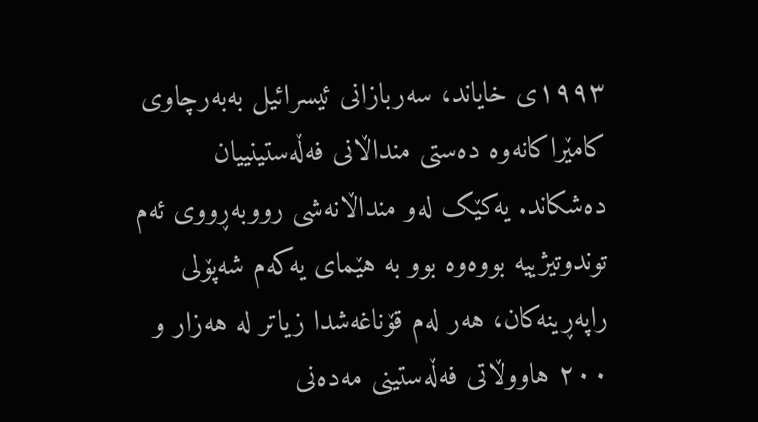١٩٩٣ی خایاند، سەربازانی ئیسرائیل بەبەرچاوی کامێراکانەوە دەستی منداڵانی فەڵەستینییان دەشکاند. یەکێک لەو منداڵانەشی رووبەڕووی ئەم توندوتیژییە بووەوە بوو بە هێمای یەکەم شەپۆلی راپەڕینەکان، هەر لەم قۆناغەشدا زیاتر لە هەزار و ٢٠٠ هاووڵاتی فەڵەستینی مەدەنی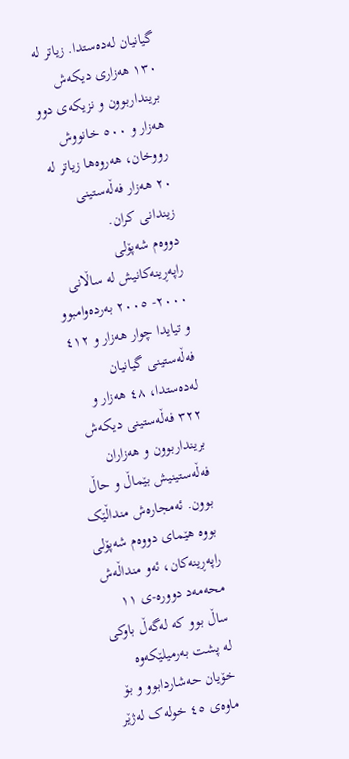گیانیان لەدەستدا. زیاتر لە ١٣٠ هەزاری دیکەش برینداربوون و نزیکەی دوو هەزار و ٥٠٠ خانووش رووخان، هەروەها زیاتر لە ٢٠ هەزار فەڵەستینی زیندانی کران.
دووەم شەپۆلی راپەڕینەکانیش لە ساڵانی ٢٠٠٠- ٢٠٠٥ بەردەوامبوو و تیایدا چوار هەزار و ٤١٢ فەڵەستینی گیانیان لەدەستدا، ٤٨ هەزار و ٣٢٢ فەڵەستینی دیکەش برینداربوون و هەزاران فەڵەستینیش بێماڵ و حاڵ بوون. ئەمجارەش منداڵێک بووە هێمای دووەم شەپۆلی راپەڕینەکان، ئەو منداڵەش محەمەد دوورە-ی ١١ ساڵ بوو کە لەگەڵ باوکی لە پشت بەرمیلێکەوە خۆیان حەشاردابوو و بۆ ماوەی ٤٥ خولەک لەژێر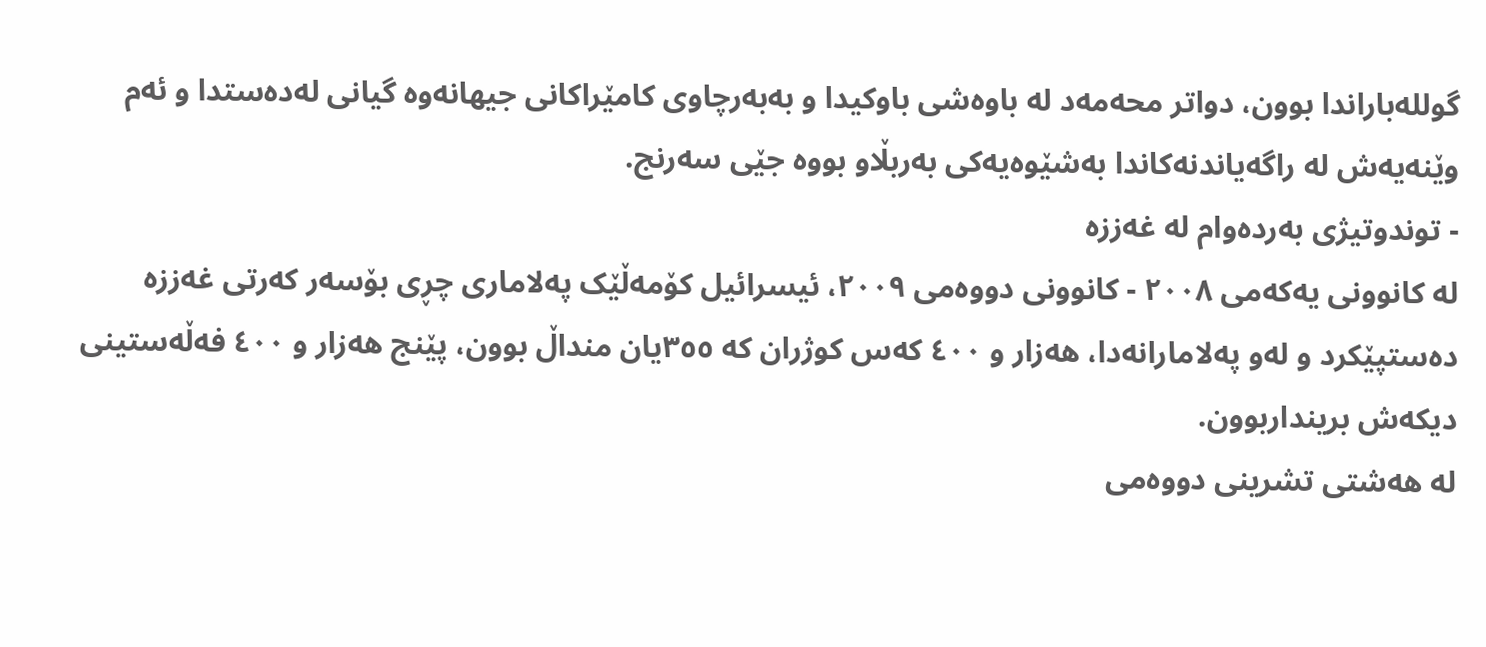گوللەباراندا بوون، دواتر محەمەد لە باوەشی باوکیدا و بەبەرچاوی کامێراکانی جیهانەوە گیانی لەدەستدا و ئەم وێنەیەش لە راگەیاندنەکاندا بەشێوەیەکی بەربڵاو بووە جێی سەرنج.
- توندوتیژی بەردەوام لە غەززە
لە کانوونی یەکەمی ٢٠٠٨ - کانوونی دووەمی ٢٠٠٩، ئیسرائیل کۆمەڵێک پەلاماری چڕی بۆسەر کەرتی غەززە دەستپێکرد و لەو پەلامارانەدا، هەزار و ٤٠٠ کەس کوژران کە ٣٥٥یان منداڵ بوون، پێنج هەزار و ٤٠٠ فەڵەستینی دیکەش برینداربوون.
لە هەشتی تشرینی دووەمی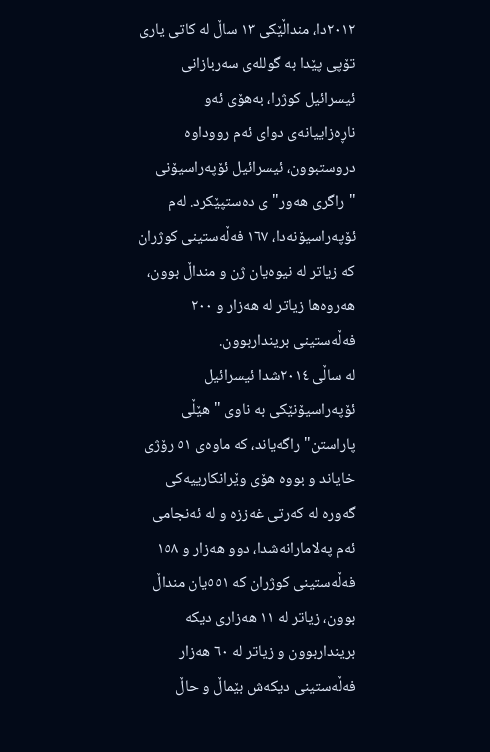٢٠١٢دا، منداڵێکی ١٣ ساڵ لە کاتی یاری تۆپی پێدا بە گوللەی سەربازانی ئیسرائیل کوژرا، بەهۆی ئەو ناڕەزاییانەی دوای ئەم رووداوە دروستبوون، ئیسرائیل ئۆپەراسیۆنی "راگری هەور"ی دەستپێکرد. لەم ئۆپەراسیۆنەدا، ١٦٧ فەڵەستینی کوژران کە زیاتر لە نیوەیان ژن و منداڵ بوون، هەروەها زیاتر لە هەزار و ٢٠٠ فەڵەستینی برینداربوون.
لە ساڵی ٢٠١٤شدا ئیسرائیل ئۆپەراسیۆنێکی بە ناوی "هێڵی پاراستن" راگەیاند، کە ماوەی ٥١ رۆژی خایاند و بووە هۆی وێرانکارییەکی گەورە لە کەرتی غەززە و لە ئەنجامی ئەم پەلامارانەشدا، دوو هەزار و ١٥٨ فەڵەستینی کوژران کە ٥٥١یان منداڵ بوون، زیاتر لە ١١ هەزاری دیکە برینداربوون و زیاتر لە ٦٠ هەزار فەڵەستینی دیکەش بێماڵ و حاڵ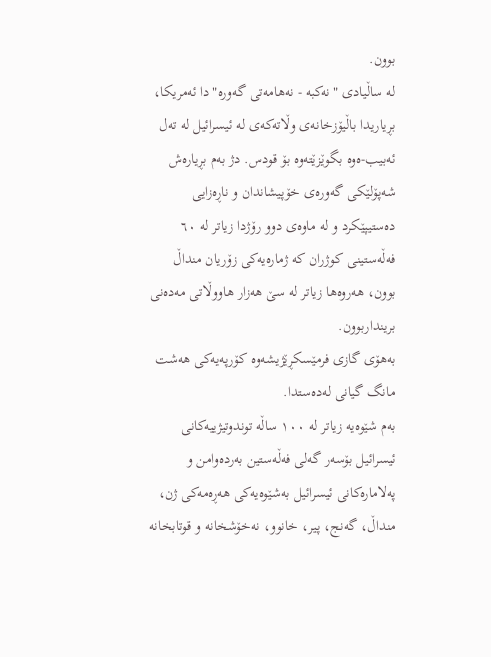بوون.
لە ساڵیادی "نەکبە - نەهامەتی گەورە"دا ئەمریکا، بڕیاریدا باڵیۆزخانەی وڵاتەکەی لە ئیسرائیل لە تەل ئەبیب-ەوە بگوێزێتەوە بۆ قودس. دژ بەم بڕیارەش شەپۆلێکی گەورەی خۆپیشاندان و ناڕەزایی دەستیپێکرد و لە ماوەی دوو رۆژدا زیاتر لە ٦٠ فەڵەستینی کوژران کە ژمارەیەکی زۆریان منداڵ بوون، هەروەها زیاتر لە سێ هەزار هاووڵاتی مەدەنی برینداربوون.
بەهۆی گازی فرمێسکڕێژیشەوە کۆرپەیەکی هەشت مانگ گیانی لەدەستدا.
بەم شێوەیە زیاتر لە ١٠٠ ساڵە توندوتیژییەکانی ئیسرائیل بۆسەر گەلی فەڵەستین بەردەوامن و پەلامارەکانی ئیسرائیل بەشێوەیەکی هەڕەمەکی ژن، منداڵ، گەنج، پیر، خانوو، نەخۆشخانە و قوتابخانە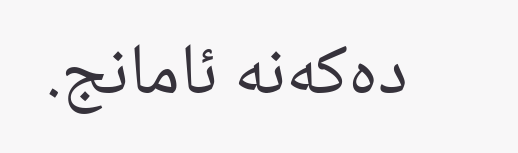دەکەنە ئامانج.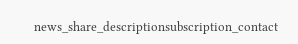news_share_descriptionsubscription_contact